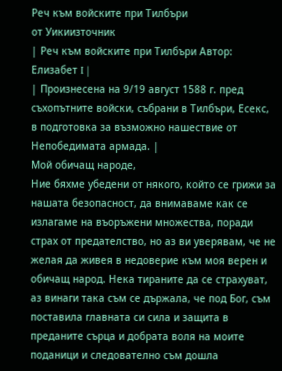Реч към войските при Тилбъри
от Уикиизточник
| Реч към войските при Тилбъри Автор: Елизабет I |
| Произнесена на 9/19 август 1588 г. пред съхопътните войски, събрани в Тилбъри, Есекс, в подготовка за възможно нашествие от Непобедимата армада. |
Мой обичащ народе,
Ние бяхме убедени от някого, който се грижи за нашата безопасност, да внимаваме как се излагаме на въоръжени множества, поради страх от предателство, но аз ви уверявам, че не желая да живея в недоверие към моя верен и обичащ народ. Нека тираните да се страхуват, аз винаги така съм се държала, че под Бог, съм поставила главната си сила и защита в преданите сърца и добрата воля на моите поданици и следователно съм дошла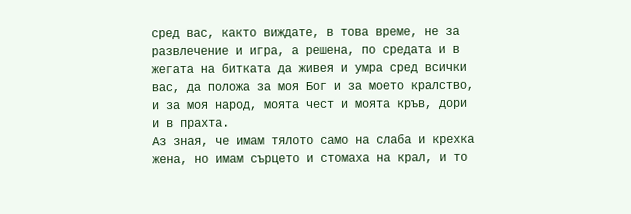сред вас, както виждате, в това време, не за развлечение и игра, а решена, по средата и в жегата на битката да живея и умра сред всички вас, да положа за моя Бог и за моето кралство, и за моя народ, моята чест и моята кръв, дори и в прахта.
Аз зная, че имам тялото само на слаба и крехка жена, но имам сърцето и стомаха на крал, и то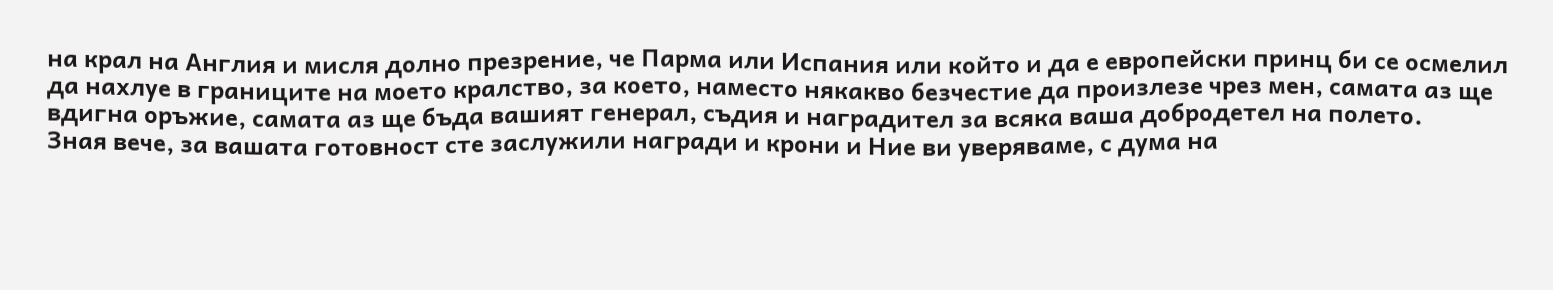на крал на Англия и мисля долно презрение, че Парма или Испания или който и да е европейски принц би се осмелил да нахлуе в границите на моето кралство, за което, наместо някакво безчестие да произлезе чрез мен, самата аз ще вдигна оръжие, самата аз ще бъда вашият генерал, съдия и наградител за всяка ваша добродетел на полето.
Зная вече, за вашата готовност сте заслужили награди и крони и Ние ви уверяваме, с дума на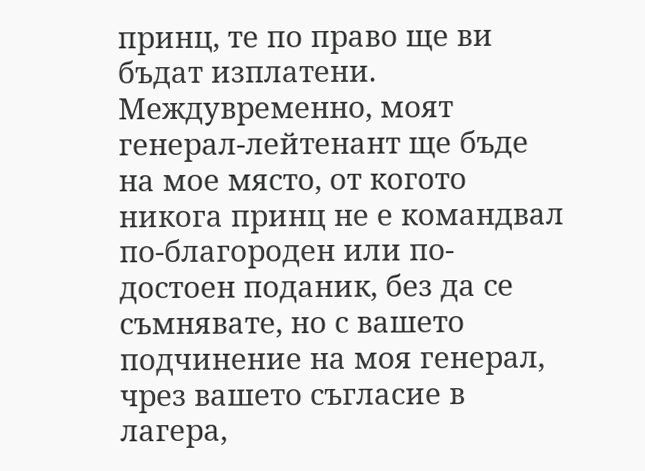принц, те по право ще ви бъдат изплатени. Междувременно, моят генерал-лейтенант ще бъде на мое място, от когото никога принц не е командвал по-благороден или по-достоен поданик, без да се съмнявате, но с вашето подчинение на моя генерал, чрез вашето съгласие в лагера,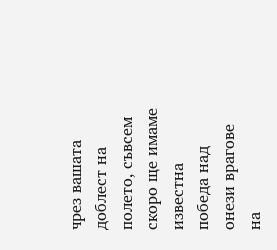чрез вашата доблест на полето, съвсем скоро ще имаме известна победа над онези врагове на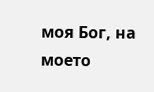моя Бог, на моето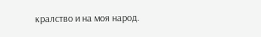кралство и на моя народ.